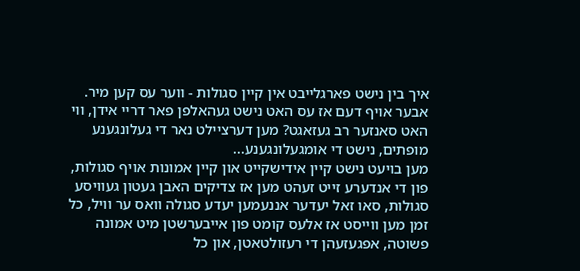איך בין נישט פארגלייבט אין קיין סגולות - ווער עס קען מיר.
אבער אויף דעם אז עס האט נישט געהאלפן פאר דריי אידן, ווי האט סאנזער רב געזאגט? מען דערציילט נאר די געלונגענע מופתים, נישט די אומגעלונגענע...
מען בויעט נישט קיין אידישקייט און קיין אמונות אויף סגולות, פון די אנדערע זייט זעהט מען אז צדיקים האבן געטון געוויסע סגולות, סאו זאל יעדער אננעמען יעדע סגולה וואס ער וויל, כל זמן מען ווייסט אז אלעס קומט פון אייבערשטן מיט אמונה פשוטה, אפגעזעהן די רעזולטאטן, און כל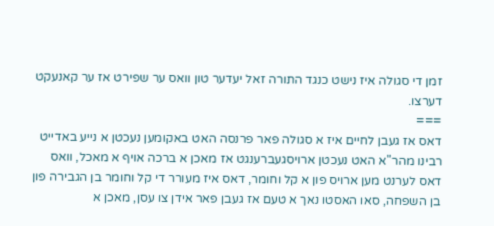זמן די סגולה איז נישט כנגד התורה זאל יעדער טון וואס ער שפירט אז ער קאנעקט דערצו.
===
דאס אז געבן לחיים איז א סגולה פאר פרנסה האט באקומען נעכטן א נייע באדייט
רבינו מהר"א האט נעכטן ארויסגעברענגט אז מאכן א ברכה אויף א מאכל, וואס דאס לערנט מען ארויס פון א קל וחומר, דאס איז מעורר די קל וחומר בן הגבירה פון בן השפחה, סאו האסטו נאך א טעם אז געבן פאר אידן צו עסן, מאכן א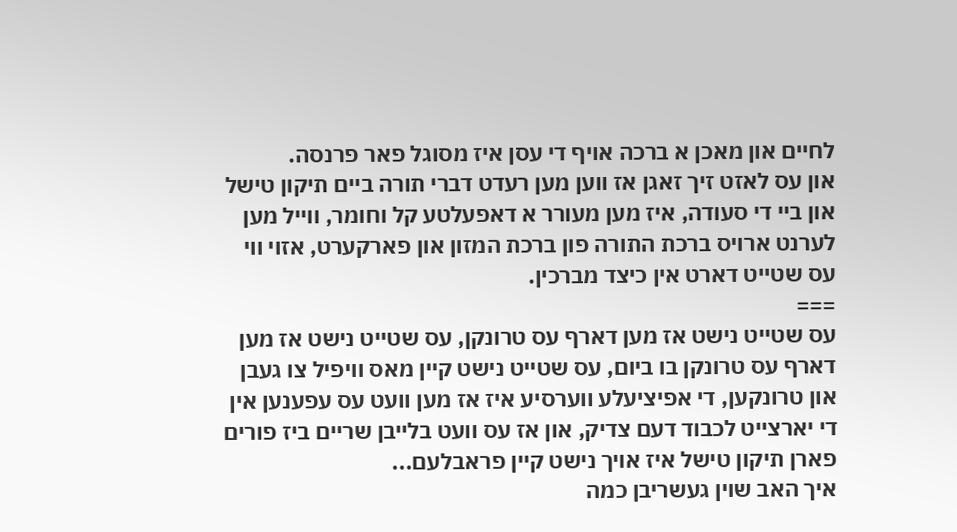לחיים און מאכן א ברכה אויף די עסן איז מסוגל פאר פרנסה.
און עס לאזט זיך זאגן אז ווען מען רעדט דברי תורה ביים תיקון טישל און ביי די סעודה, איז מען מעורר א דאפעלטע קל וחומר, ווייל מען לערנט ארויס ברכת התורה פון ברכת המזון און פארקערט, אזוי ווי עס שטייט דארט אין כיצד מברכין.
===
עס שטייט נישט אז מען דארף עס טרונקן, עס שטייט נישט אז מען דארף עס טרונקן בו ביום, עס שטייט נישט קיין מאס וויפיל צו געבן און טרונקען, די אפיציעלע ווערסיע איז אז מען וועט עס עפענען אין די יארצייט לכבוד דעם צדיק, און אז עס וועט בלייבן שריים ביז פורים פארן תיקון טישל איז אויך נישט קיין פראבלעם...
איך האב שוין געשריבן כמה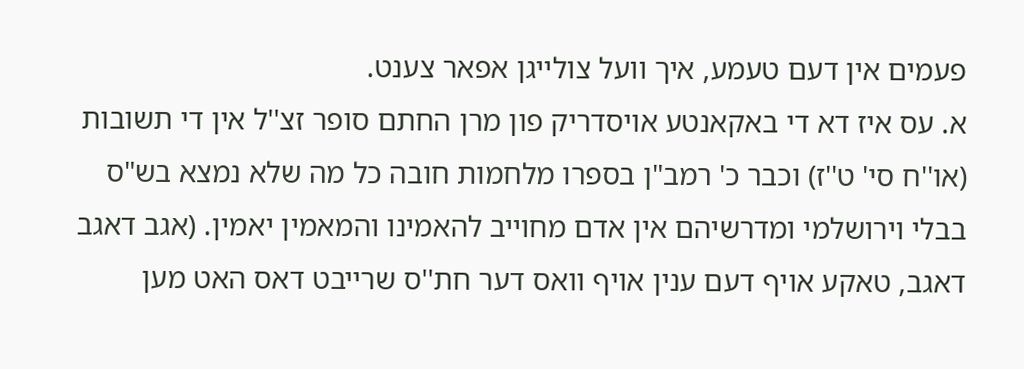פעמים אין דעם טעמע, איך וועל צולייגן אפאר צענט.
א. עס איז דא די באקאנטע אויסדריק פון מרן החתם סופר זצ''ל אין די תשובות (או''ח סי' ט''ז) וכבר כ' רמב"ן בספרו מלחמות חובה כל מה שלא נמצא בש"ס בבלי וירושלמי ומדרשיהם אין אדם מחוייב להאמינו והמאמין יאמין. (אגב דאגב דאגב, טאקע אויף דעם ענין אויף וואס דער חת''ס שרייבט דאס האט מען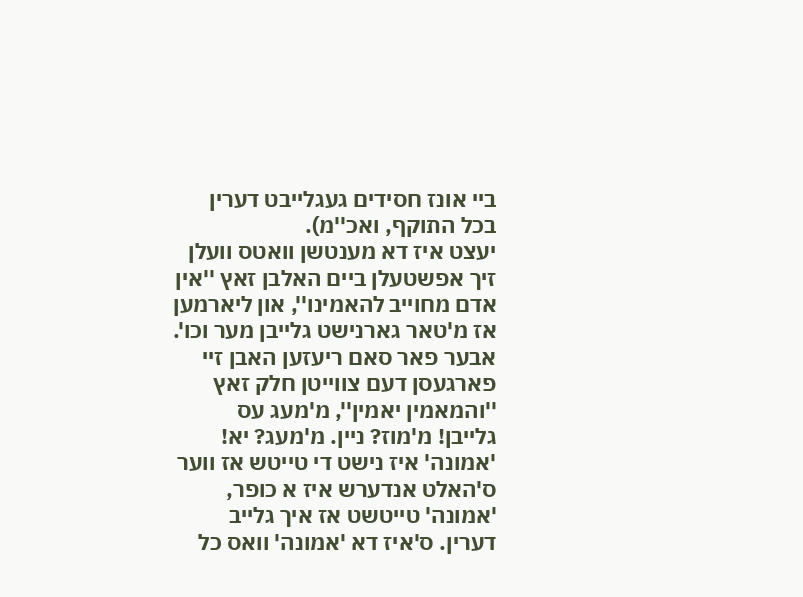ביי אונז חסידים געגלייבט דערין בכל התוקף, ואכ''מ).
יעצט איז דא מענטשן וואטס וועלן זיך אפשטעלן ביים האלבן זאץ ''אין אדם מחוייב להאמינו'', און ליארמען אז מ'טאר גארנישט גלייבן מער וכו'. אבער פאר סאם ריעזען האבן זיי פארגעסן דעם צווייטן חלק זאץ ''והמאמין יאמין'', מ'מעג עס גלייבן! מ'מוז? ניין. מ'מעג? יא!
'אמונה' איז נישט די טייטש אז ווער ס'האלט אנדערש איז א כופר, 'אמונה' טייטשט אז איך גלייב דערין. ס'איז דא 'אמונה' וואס כל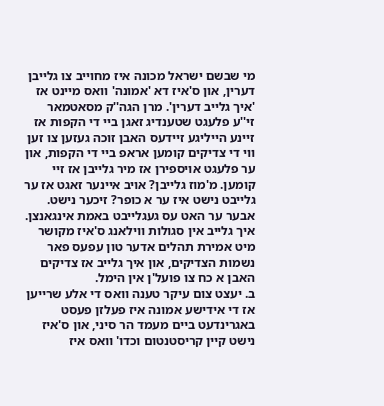מי שבשם ישראל מכונה איז מחוייב צו גלייבן דערין, און ס'איז דא 'אמונה' וואס מיינט אז 'איך גלייב דערין'. מרן הגה''ק מסאטמאר זי''ע פלעגט שטענדיג זאגן ביי די הקפות אז זיינע הייליגע זיידעס האבן זוכה געזען צו זען ווי די צדיקים קומען אראפ ביי די הקפות, און ער פלעגט אויספירן אז מיר גלייבן אז זיי קומען. מ'מוז גלייבן? אויב איינער זאגט אז ער גלייבט נישט איז ער א כופר? זיכער נישט. אבער ער האט עס געגלייבט באמת אינגאנצן.
איך גלייב אין סגולות ווילאנג ס'איז מקושר מיט אמירת תהלים אדער טון עפעס פאר נשמות הצדיקים, און איך גלייב אז צדיקים האבן א כח צו פועל'ן אין הימל.
ב. יעצט צום עיקר טענה וואס די אלע שרייען אז די אידישע אמונה איז פעלזן פעסט באגרינדעט ביים מעמד הר סיני, און ס'איז נישט קיין קריסטנטום וכדו' וואס איז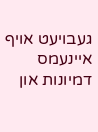געבויעט אויף איינעמס דמיונות און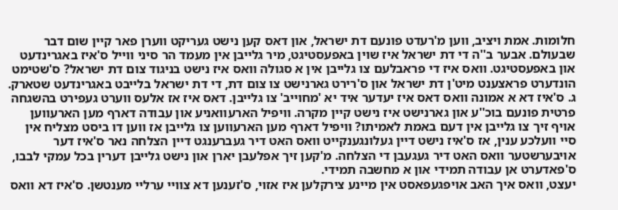חלומות. אמת ויציב, ווען מ'רעדט פונעם דת ישראל, און דאס קען נישט געריקט ווערן פאר קיין שום דבר שבעולם. אבער ב''ה די דת ישראל איז שוין באפעסטיגט, מיר גלייבן אין מעמד הר סיני ווייל ס'איז באגרינדעט און באפעסטיגט. וואס איז די פראבלעם צו גלייבן אין א סגולה וואס איז נישט בניגוד צום דת ישראל? ס'שטימט הונדערט פראצענט מיט'ן דת ישראל און ס'רירט גארנישט צו צום דת, די דת ישראל בלייבט באגרינדעט שטארק.
ג. ס'איז דא א אמונה וואס דאס איז יעדער איד יא 'מחוייב' צו גלייבן. דאס איז אז אלעס ווערט געפירט בהשגחה פרטית פונעם בוכ''ע און גארנישט איז נישט קיין מקרה. וויפיל הארעוואניע און עבודה דארף מען הארעווען אויף זיך צו גלייבן אין דעם באמת לאמיתו? וויפיל דארף מען הארעווען צו גלייבן אז ווען דו ביסט מצליח אין סיי וועלכע ענין, אז ס'איז נישט דיין געלונגענקייט וואס האט דיר געברענגט דיין הצלחה נאר ס'איז דער אויבערשטער וואס האט דיר געגעבן די הצלחה. מ'קען זיך אפלעבן יארן און נישט גלייבן דערין בכל עמקי לבבו, ס'פאדערט אן עבודה תמידי און א מחשבה תמידי.
יעצט, וואס איך האב אויפגעפאסט אין מיינע צירקלען איז אזוי, ס'זענען דא צוויי ערליי מענטשן. ס'איז דא וואס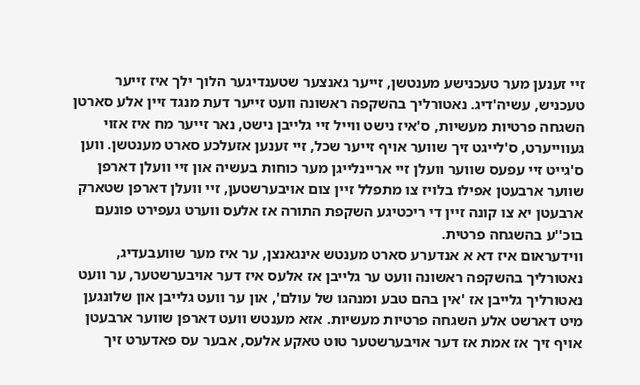זיי זענען מער טעכנישע מענטשן, זייער גאנצער שטענדיגער הלוך ילך איז זייער טעכניש, עשיה'דיג. נאטורליך בהשקפה ראשונה וועט זייער דעת מנגד זיין אלע סארטן השגחה פרטיות מעשיות, ס'איז נישט ווייל זיי גלייבן נישט, נאר זייער מח איז אזוי געווייערט, ס'לייגט זיך שווער אויף זייער שכל, זיי זענען אזעלכע סארט מענטשן. ווען ס'גייט זיי עפעס שווער וועלן זיי אריינלייגן מער כוחות בעשיה און זיי וועלן דארפן שווער ארבעטן אפילו בלויז צו מתפלל זיין צום אויבערשטען, זיי וועלן דארפן שטארק ארבעטן יא צו קונה זיין די ריכטיגע השקפת התורה אז אלעס ווערט געפירט פונעם בוכ''ע בהשגחה פרטית.
ווידעראום איז דא א אנדערע סארט מענטש אינגאנצן, ער איז מער שוועבעדיג, נאטורליך בהשקפה ראשונה וועט ער גלייבן אז אלעס איז דער אויבערשטער, ער וועט נאטורליך גלייבן אז 'אין בהם טבע ומנהגו של עולם', און ער וועט גלייבן און שלונגען מיט דארשט אלע השגחה פרטיות מעשיות. אזא מענטש וועט דארפן שווער ארבעטן אויף זיך אז אמת אז דער אויבערשטער טוט טאקע אלעס, אבער עס פאדערט זיך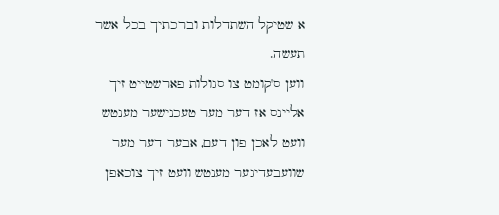א שטיקל השתדלות וברכתיך בכל אשר תעשה.
ווען ס'קומט צו סגולות פארשטייט זיך אליינס אז דער מער טעכנישער מענטש וועט לאכן פון דעם, אבער דער מער שוועבעדיגער מענטש וועט זיך צוכאפן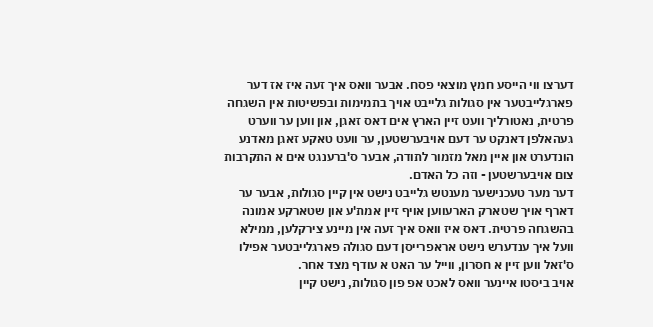דערצו ווי הייסע חמץ מוצאי פסח. אבער וואס איך זעה איז אז דער פארגלייבטער אין סגולות גלייבט אויך בתמימות ובפשיטות אין השגחה פרטית, נאטורליך וועט זיין הארץ אים דאס זאגן, און ווען ער ווערט געהאלפן דאנקט ער דעם אויבערשטען, ער וועט טאקע זאגן מאדנע הונדערט און איין מאל מזמור לתודה, אבער ס'ברענגט אים א התקרבות צום אויבערשטען - וזה כל האדם.
דער מער טעכנישער מענטש גלייבט נישט אין קיין סגולות, אבער ער דארף אויך שטארק הארעווען אויף זיין אמת'ע און שטארקע אמונה בהשגחה פרטית. דאס איז וואס איך זעה אין מיינע צירקלען, ממילא וועל איך ענדערש נישט אראפרייסן דעם סגולה פארגלייבטער אפילו ס'זאל ווען זיין א חסרון, ווייל ער האט א עודף מצד אחר.
אויב ביסטו איינער וואס לאכט אפ פון סגולות, נישט קיין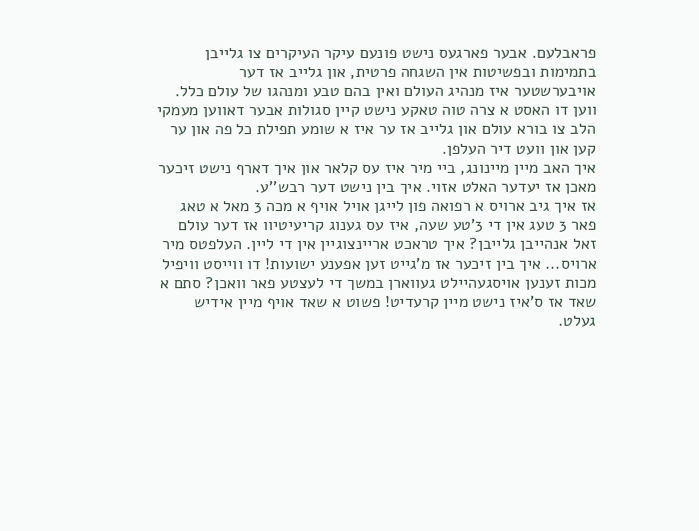פראבלעם. אבער פארגעס נישט פונעם עיקר העיקרים צו גלייבן בתמימות ובפשיטות אין השגחה פרטית, און גלייב אז דער אויבערשטער איז מנהיג העולם ואין בהם טבע ומנהגו של עולם כלל. ווען דו האסט א צרה טוה טאקע נישט קיין סגולות אבער דאווען מעמקי הלב צו בורא עולם און גלייב אז ער איז א שומע תפילת כל פה און ער קען און וועט דיר העלפן.
איך האב מיין מיינונג, ביי מיר איז עס קלאר און איך דארף נישט זיכער מאכן אז יעדער האלט אזוי. איך בין נישט דער רבש''ע.
אז איך גיב ארויס א רפואה פון לייגן אויל אויף א מכה 3 מאל א טאג פאר 3 טעג אין די 3'טע שעה, איז עס גענוג קריעיטיוו אז דער עולם זאל אנהייבן גלייבן? איך טראכט אריינצוגיין אין די ליין. העלפטס מיר ארויס... איך בין זיכער אז מ'גייט זען אפענע ישועות! דו ווייסט וויפיל מכות זענען אויסגעהיילט געווארן במשך די לעצטע פאר וואכן? סתם א שאד אז ס'איז נישט מיין קרעדיט! פשוט א שאד אויף מיין אידיש געלט.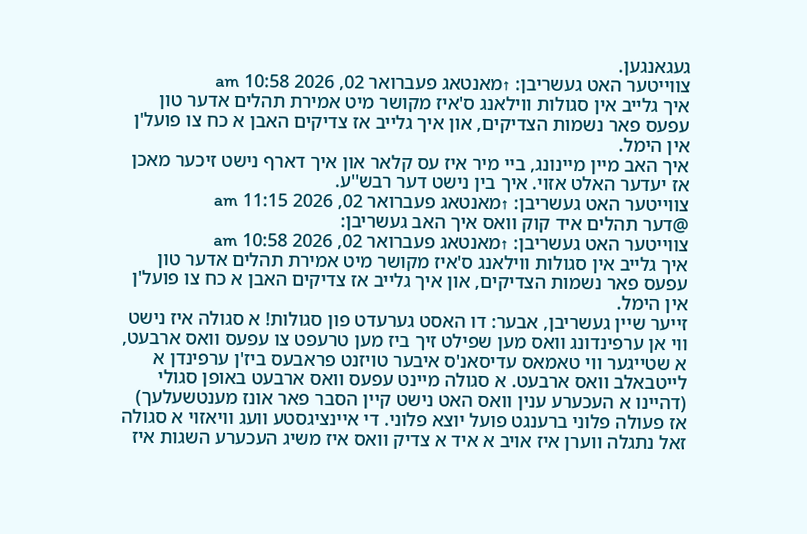געגאנגען.
צווייטער האט געשריבן: ↑מאנטאג פעברואר 02, 2026 10:58 am
איך גלייב אין סגולות ווילאנג ס'איז מקושר מיט אמירת תהלים אדער טון עפעס פאר נשמות הצדיקים, און איך גלייב אז צדיקים האבן א כח צו פועל'ן אין הימל.
איך האב מיין מיינונג, ביי מיר איז עס קלאר און איך דארף נישט זיכער מאכן אז יעדער האלט אזוי. איך בין נישט דער רבש''ע.
צווייטער האט געשריבן: ↑מאנטאג פעברואר 02, 2026 11:15 am
@דער תהלים איד קוק וואס איך האב געשריבן:
צווייטער האט געשריבן: ↑מאנטאג פעברואר 02, 2026 10:58 am
איך גלייב אין סגולות ווילאנג ס'איז מקושר מיט אמירת תהלים אדער טון עפעס פאר נשמות הצדיקים, און איך גלייב אז צדיקים האבן א כח צו פועל'ן אין הימל.
זייער שיין געשריבן, אבער: דו האסט גערעדט פון סגולות! א סגולה איז נישט ווי אן ערפינדונג וואס מען שפילט זיך ביז מען טרעפט צו עפעס וואס ארבעט, א שטייגער ווי טאמאס עדיסאנ'ס איבער טויזנט פראבעס ביז'ן ערפינדן א לייטבאלב וואס ארבעט. א סגולה מיינט עפעס וואס ארבעט באופן סגולי (דהיינו א העכערע ענין וואס האט נישט קיין הסבר פאר אונז מענטשעלעך) אז פעולה פלוני ברענגט פועל יוצא פלוני. די איינציגסטע וועג וויאזוי א סגולה זאל נתגלה ווערן איז אויב א איד א צדיק וואס איז משיג העכערע השגות איז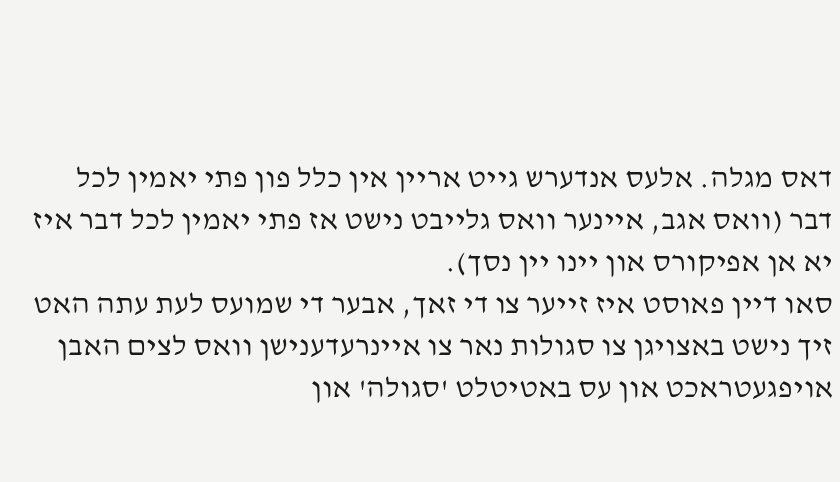דאס מגלה. אלעס אנדערש גייט אריין אין כלל פון פתי יאמין לכל דבר (וואס אגב, איינער וואס גלייבט נישט אז פתי יאמין לכל דבר איז יא אן אפיקורס און יינו יין נסך).
סאו דיין פאוסט איז זייער צו די זאך, אבער די שמועס לעת עתה האט זיך נישט באצויגן צו סגולות נאר צו איינרעדענישן וואס לצים האבן אויפגעטראכט און עס באטיטלט 'סגולה' און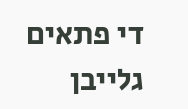די פתאים גלייבן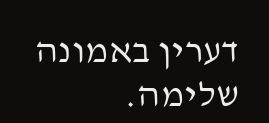דערין באמונה שלימה.